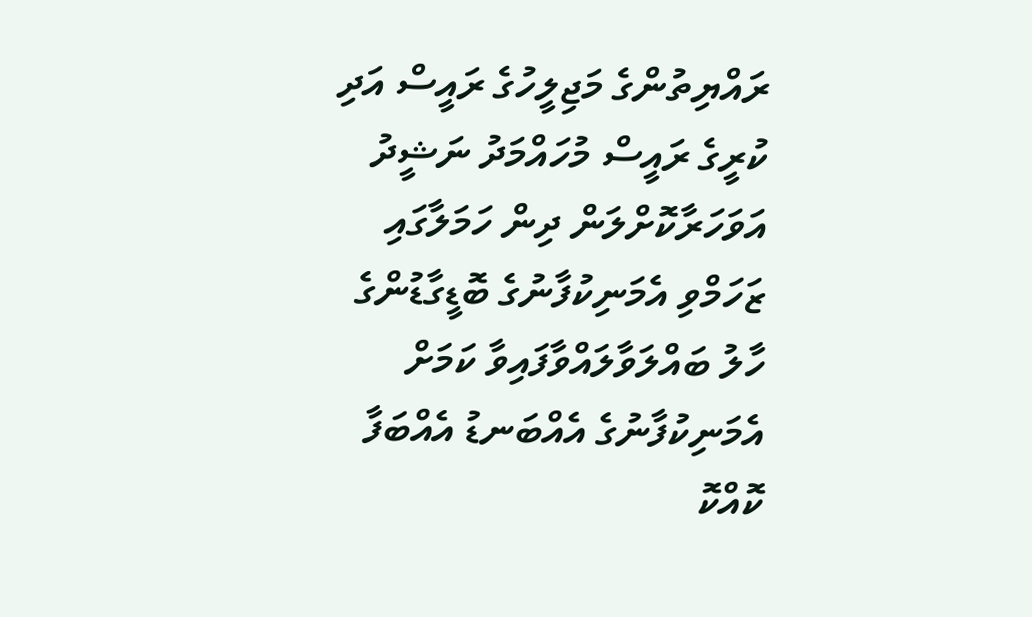ރައްޔިތުންގެ މަޖިލީހުގެ ރައީސް އަދި ކުރީގެ ރައީސް މުހައްމަދު ނަޝީދު އަވަހަރާކޮށްލަން ދިން ހަމަލާގައި ޒަހަމްވި އެމަނިކުފާނުގެ ބޮޑީގާޑުންގެ ހާލު ބައްލަވާލައްވާފައިވާ ކަމަށް އެމަނިކުފާނުގެ އެއްބަނޑު އެއްބަފާ ކޮއްކޮ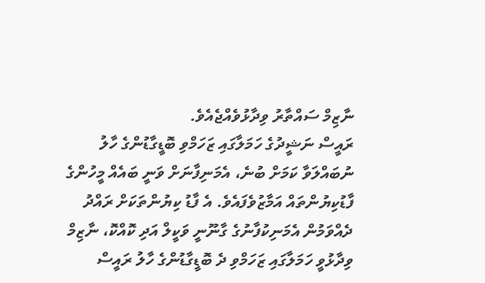ނާޒިމް ސައްތާރު ވިދާޅުވެއްޖެއެވެ.
ރައީސް ނަޝީދުގެ ހަމަލާގައި ޒަހަމްވި ބޮޑީގާޑުންގެ ހާލު ނުބައްލަވާ ކަމަށް ބުނެ، އެމަނިފާނަށް ވަނީ ބައެއް މީހުންގެ ފާޑުކިޔުންތައް އަމާޒުވެފައެވެ. އެ ފާޑު ކިޔުންތަކަށް ރައްދު ދެއްވަމުން އެމަނިކުފާނުގެ ގާނޫނީ ވަކީލް އަދި ކޮއްކޮ، ނާޒިމް ވިދާޅުވީ ހަމަލާގައި ޒަހަމްވި ދެ ބޮޑީގާޑުންގެ ހާލު ރައީސް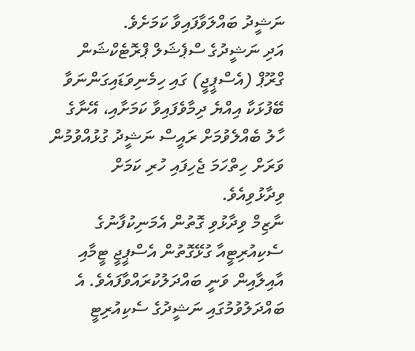ނަޝީދު ބައްލަވާފައިވާ ކަމަށެވެ.
އަދި ނަޝީދުގެ ސްޕެޝަލް ޕްރޮޓެކްޝަން ގްރޫޕް (އެސްޕީޖީ) ގައި ހިމެނިވަޑައިގަންނަވާ ބޭފުޅަކާ އިއްޔެ ދިމާވެފައިވާ ކަމަށާއި، އޭނާގެ ހާލު ބެއްލެވުމަށް ރައީސް ނަޝީދު ގުޅުއްވުމުން ވަރަށް ހިތްހަމަ ޖެހިފައި ހުރި ކަމަށް ވިދާޅުވިއެވެ.
ނާޒިމް ވިދާޅުވި ގޮތުން އެމަނިކުފާނުގެ ސެކިއުރިޓީއާ ގުޅޭގޮތުން އެސްޕީޖީ ޓީމާއި އާއިލާއިން ވަނީ ބައްދަލުކުރައްވާފައެވެ. އެ ބައްދަލުވުމުގައި ނަޝީދުގެ ސެކިއުރިޓީ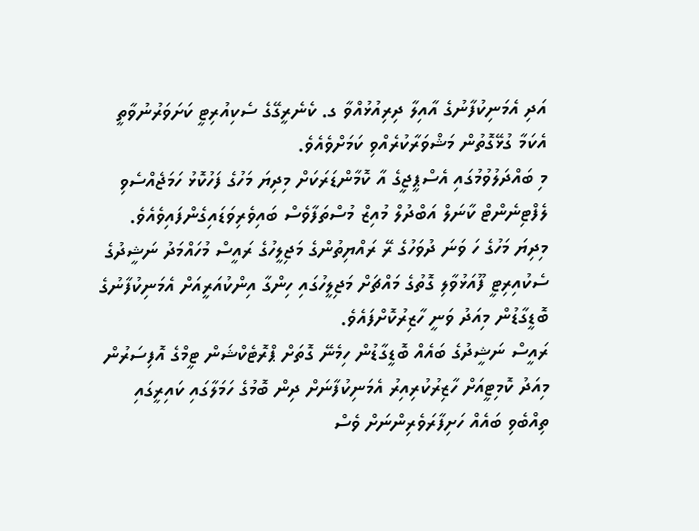އަދި އެމަނިކުފާނުގެ އާއިލާ ދިރިއުޅުއްވާ ގ. ކެނެރީގޭގެ ސެކިއުރިޓީ ކަށަވަރުނުވާތީ އެކަމާ ގުޅޭގޮތުން މަޝްވަރާކުރެއްވި ކަމަށްވެއެވެ.
މި ބައްދަލުވުމުގައި އެސްޕީޖީގެ އާ ކޮމާންޑަރަކަށް މިދިޔަ މަހުގެ ފަހުކޮޅު ހަމަޖެއްސެވި ލެފްޓިނެންޓް ކާނަލް އަބްދުލް މުއިޒް މުސްތަފާވެސް ބައިވެރިވަޑައިގެންފައިވެއެވެ.
މިދިޔަ މަހުގެ ހަ ވަނަ ދުވަހުގެ ރޭ ރައްޔިތުންގެ މަޖިލީހުގެ ރައީސް މުހައްމަދު ނަޝީދުގެ ސެކުއިރިޓީ ފޫއަޅުވާލި ގޮތުގެ މައްޗަށް މަޖިލީހުގައި ހިންގާ އިންކުއަރީއަށް އެމަނިކުފާނުގެ ބޮޑީގާޑުން މިއަދު ވަނީ ހާޒިރުކޮށްފައެވެ.
ރައީސް ނަޝީދުގެ ބައެއް ބޮޑީގާޑުން ހިމެނޭ ގޮތަށް ޕްރޮޓެކްޝަން ޓީމްގެ އޮފިސަރުން މިއަދު ކޮމިޓީއަށް ހާޒިރުކުރިއިރު އެމަނިކުފާނަށް ދިން ބޮމުގެ ހަމަލާގައި ކައިރީގައި ތިއްބެވި ބައެއް ހަށިފާރަވެރިންނަށް ވެސް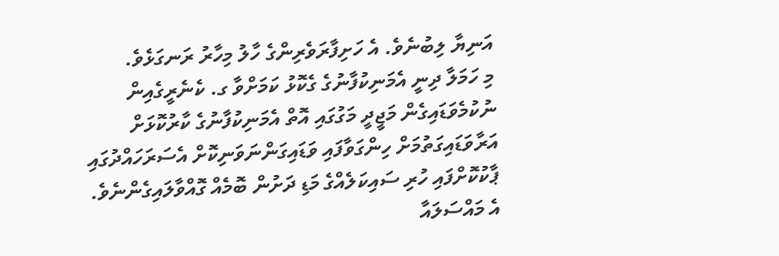އަނިޔާ ލިބުނެވެ. އެ ހަށިފާރަވެރިންގެ ހާލު މިހާރު ރަނގަޅެވެ.
މި ހަމަލާ ދިނީ އެމަނިކުފާނުގެ ގެކޮޅު ކަމަށްވާ ގ. ކެނެރީގެއިން ނުކުމެވަޑައިގެން މަޖީދީ މަގުގައި އޮތް އެމަނިކުފާނުގެ ކާރުކޮޅަށް އަރާވަޑައިގަތުމަށް ހިންގަވާފައި ވަޑައިގަންނަވަނިކޮށް އެސަރަހައްދުގައި ޕާކުކޮށްފައި ހުރި ސައިކަލެއްގެ މަޑި ދަށުން ބޮމެއް ގޮއްވާލައިގެންނެވެ. އެ މައްސަލައާ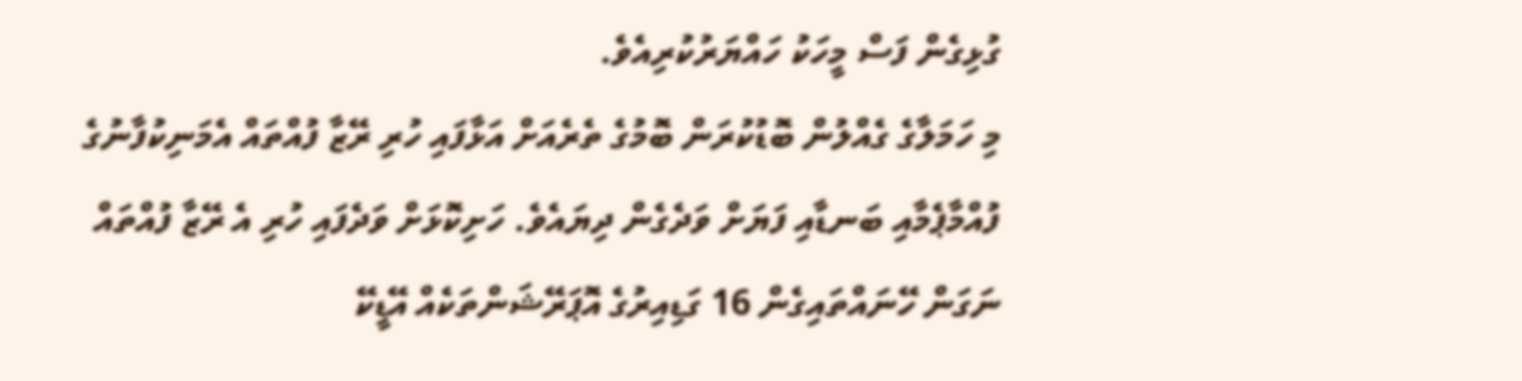ގުޅިގެން ފަސް މީހަކު ހައްޔަރުކުރިއެވެ.
މި ހަމަލާގެ ގެއްލުން ބޮޑުކުރަން ބޮމުގެ ތެރެއަށް އަޅާފައި ހުރި ރޭޒާ ފުއްތައް އެމަނިކުފާނުގެ ފުއްމާޕެމާއި ބަނޑާއި ފަޔަށް ވަދެގެން ދިޔައެވެ. ހަށިކޮޅަށް ވަދެފައި ހުރި އެ ރޭޒާ ފުއްތައް ނަގަން ހޭނައްތައިގެން 16 ގަޑިއިރުގެ އޮޕަރޭޝަންތަކެއް އޭޑީކޭ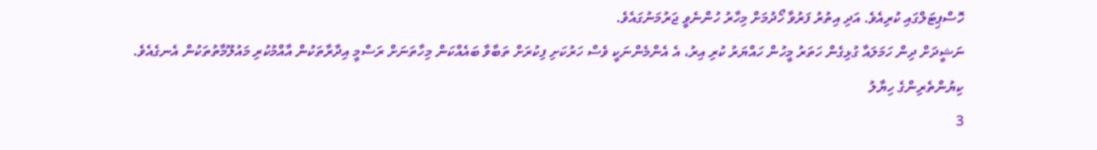ހޮސްޕިޓަލްގައި ކުރިއެވެ. އަދި އިތުރު ފަރުވާ ހޯދުމަށް މިހާރު ހުންނެވީ ޖަރުމަނުގައެވެ.
ނަޝީދަށް ދިން ހަމަލައާ ގުޅިގެން ހަތަރު މީހުން ހައްޔަރު ކުރި އިރު، އެ އެންމެންނަކީ ވެސް ހަރުކަށި ފިކުރަށް ތަބާވާ ބައެއްކަން މިހާތަނަށް ރަސްމީ އިދާރާތަކުން އާއްމުކުރި މައުލޫމާތުތަކުން އެނގެއެވެ.
ކިޔުންތެރިންގެ ހިޔާލު
3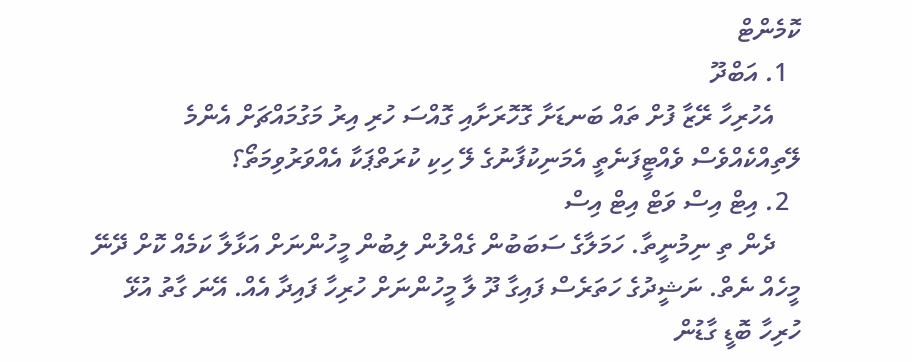ކޮމެންޓް
  1. އަބްދޫ
    އެހުރިހާ ރޭޒާ ފުށް ތައް ބަނޑަށާ ގޮހޮރަށާއި ގޮއްސަ ހުރި އިރު މަގުމައްޗަށް އެންމެ ލޭތިއްކެއްވެސް ވެއްޓީފަނެތީ އެމަނިކުފާނުގެ ލޭ ހިކި ކުރަތްޕަކާ އެއްވަރުވިމަތޯ؟
  2. އިޓް އިސް ވަޓް އިޓް އިސް
    ދެން ތި ނިމުނީތާ. ހަމަލާގެ ސަބަބުން ގެއްލުން ލިބުން މީހުންނަށް އަޅާލާ ކަމެއް ކޮށް ދޭނޭ މީހެއް ނެތް. ނަޝީދުގެ ހަތަރެސް ފައިގާ ދޫ ލާ މީހުންނަށް ހުރިހާ ފައިދާ އެއް. އޭނަ ގާތު އުޅޭ ހުރިހާ ބޮޑީ ގާޑުން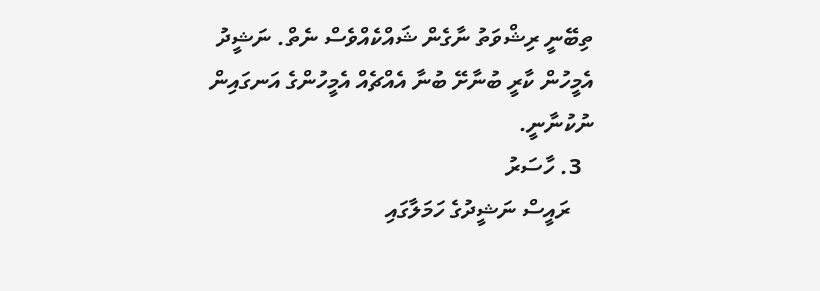ތިބޭނީ ރިޝްވަތު ނާގެން ޝައްކެއްވެސް ނެތް. ނަޝީދު އެމީހުން ކާރީ ބުނާށޭ ބުނާ އެއްޗެއް އެމީހުންގެ އަނގައިން ނުކުނާނީ.
  3. ހާސަރު
    ރައީސް ނަޝީދުގެ ހަމަލާގައި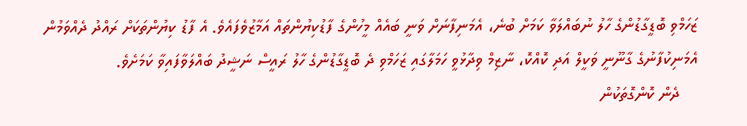ޒަހަމްވި ބޮޑީގާޑުންގެ ހާލު ނުބައްލަވާ ކަމަށް ބުނެ، އެމަނިފާނަށް ވަނީ ބައެއް މީހުންގެ ފާޑުކިޔުންތައް އަމާޒުވެފައެވެ. އެ ފާޑު ކިޔުންތަކަށް ރައްދު ދެއްވަމުން އެމަނިކުފާނުގެ ގާނޫނީ ވަކީލް އަދި ކޮއްކޮ، ނާޒިމް ވިދާޅުވީ ހަމަލާގައި ޒަހަމްވި ދެ ބޮޑީގާޑުންގެ ހާލު ރައީސް ނަޝީދު ބައްލަވާފައިވާ ކަމަށެވެ.
    ދެން ކޮންގޮތަކުން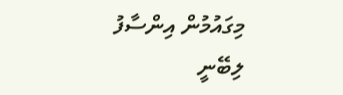މިގައުމުން އިންސާފު ލިބޭނީ